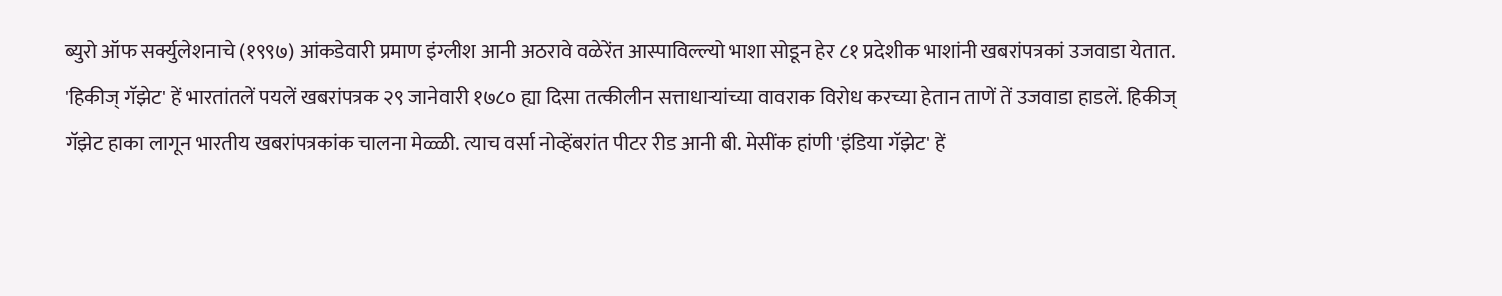ब्युरो ऑफ सर्क्युलेशनाचे (१९९७) आंकडेवारी प्रमाण इंग्लीश आनी अठरावे वळेरेंत आस्पाविल्ल्यो भाशा सोडून हेर ८१ प्रदेशीक भाशांनी खबरांपत्रकां उजवाडा येतात.
'हिकीज् गॅझेट' हें भारतांतलें पयलें खबरांपत्रक २९ जानेवारी १७८० ह्या दिसा तत्कीलीन सत्ताधाऱ्यांच्या वावराक विरोध करच्या हेतान ताणें तें उजवाडा हाडलें. हिकीज् गॅझेट हाका लागून भारतीय खबरांपत्रकांक चालना मेळ्ळी. त्याच वर्सा नोव्हेंबरांत पीटर रीड आनी बी. मेसींक हांणी 'इंडिया गॅझेट' हें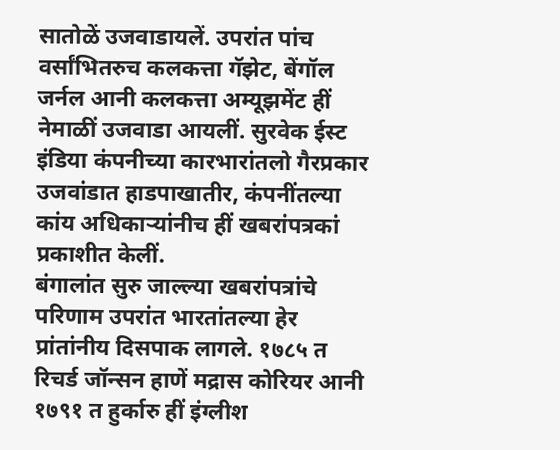सातोळें उजवाडायलें. उपरांत पांच वर्सांभितरुच कलकत्ता गॅझेट, बेंगॉल जर्नल आनी कलकत्ता अम्यूझमेंट हीं नेमाळीं उजवाडा आयलीं. सुरवेक ईस्ट इंडिया कंपनीच्या कारभारांतलो गैरप्रकार उजवांडात हाडपाखातीर, कंपनींतल्या कांय अधिकाऱ्यांनीच हीं खबरांपत्रकां प्रकाशीत केलीं.
बंगालांत सुरु जाल्ल्या खबरांपत्रांचे परिणाम उपरांत भारतांतल्या हेर प्रांतांनीय दिसपाक लागले. १७८५ त रिचर्ड जॉन्सन हाणें मद्रास कोरियर आनी १७९१ त हुर्कारु हीं इंग्लीश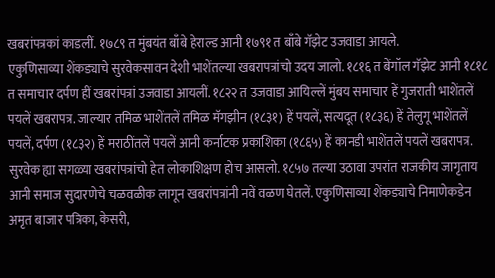खबरांपत्रकां काडलीं. १७८९ त मुंबयंत बाँबे हेराल्ड आनी १७९१ त बाँबे गॅझेट उजवाडा आयले.
एकुणिसाव्या शेंकड्याचे सुरवेकसावन देशी भाशेंतल्या खबरापत्रांचो उदय जालो. १८१६ त बेंगॉल गॅझेट आनी १८१८ त समाचार दर्पण हीं खबरांपत्रां उजवाडा आयलीं. १८२२ त उजवाडा आयिल्लें मुंबय समाचार हें गुजराती भाशेंतलें पयलें खबरापत्र. जाल्यार तमिळ भाशेंतलें तमिळ मॅगझीन (१८३१) हें पयलें, सत्यदूत (१८३६) हें तेलुगू भाशेंतलें पयलें, दर्पण (१८३२) हें मराठींतलें पयलें आनी कर्नाटक प्रकाशिका (१८६५) हें कानडी भाशेंतलें पयलें खबरापत्र. सुरवेक ह्या सगळ्या खबरांपत्रांचो हेत लोकाशिक्षण होच आसलो. १८५७ तल्या उठावा उपरांत राजकीय जागृताय आनी समाज सुदारणेचे चळवळीक लागून खबरांपत्रांनी नवें वळण घेतलें. एकुणिसाव्या शेंकड्याचे निमाणेकडेन अमृत बाजार पत्रिका, केसरी,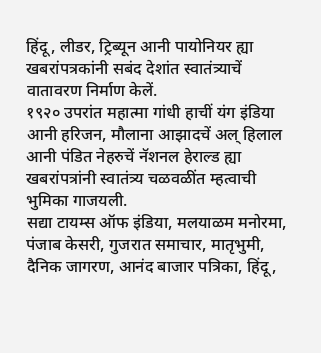हिंदू, लीडर, ट्रिब्यून आनी पायोनियर ह्या खबरांपत्रकांनी सबंद देशांत स्वातंत्र्याचें वातावरण निर्माण केलें.
१९२० उपरांत महात्मा गांधी हाचीं यंग इंडिया आनी हरिजन, मौलाना आझादचें अल् हिलाल आनी पंडित नेहरुचें नॅशनल हेराल्ड ह्या खबरांपत्रांनी स्वातंत्र्य चळवळींत म्हत्वाची भुमिका गाजयली.
सद्या टायम्स ऑफ इंडिया, मलयाळम मनोरमा, पंजाब केसरी, गुजरात समाचार, मातृभुमी, दैनिक जागरण, आनंद बाजार पत्रिका, हिंदू,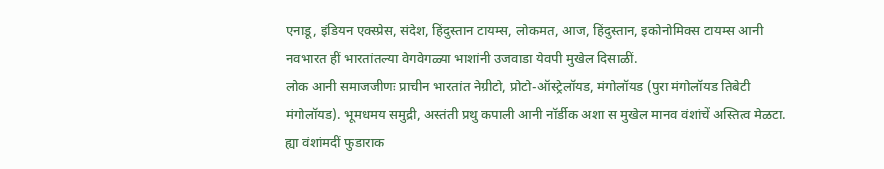एनाडू, इंडियन एक्स्प्रेस, संदेश, हिंदुस्तान टायम्स, लोकमत, आज, हिंदुस्तान, इकोनोमिक्स टायम्स आनी नवभारत हीं भारतांतल्या वेगवेगळ्या भाशांनी उजवाडा येवपी मुखेल दिसाळीं.
लोक आनी समाजजीणः प्राचीन भारतांत नेग्रीटो, प्रोटो-ऑस्ट्रेलॉयड, मंगोलॉयड (पुरा मंगोलॉयड तिबेटी मंगोलॉयड). भूमधमय समुद्री, अस्तंती प्रथु कपाली आनी नॉर्डीक अशा स मुखेल मानव वंशांचें अस्तित्व मेळटा. ह्या वंशांमदीं फुडाराक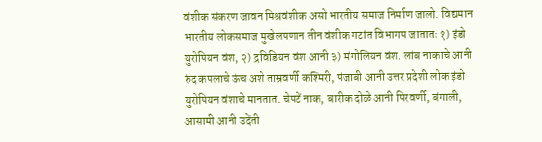वंशीक संकरण जावन मिश्रवंशीक असो भारतीय समाज निर्माण जालो. विद्यमान भारतीय लोकसमाज मुखेलपणान तीन वंशीक गटांत विभागप जातातः १) इंडो युरोपियन वंश, २) द्रविडियन वंश आनी ३) मंगोलियन वंश. लांब नाकाचे आनी रुंद कपलाचे ऊंच अशे ताम्रवर्णी कश्मिरी, पंजाबी आनी उत्तर प्रदेशी लोक इंडो युरोपियन वंशाचे मानतात. चेपटें नाक, बारीक दोळे आनी पिरवर्णी, बंगाली, आसामी आनी उदेंती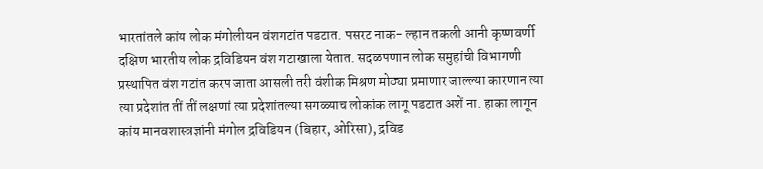भारतांतले कांय लोक मंगोलीयन वंशगटांत पडटात. पसरट नाक- ल्हान तकली आनी कृष्णवर्णी दक्षिण भारतीय लोक द्रविडियन वंश गटाखाला येतात. सदळपणान लोक समुहांची विभागणी प्रस्थापित वंश गटांत करप जाता आसली तरी वंशीक मिश्रण मोठ्या प्रमाणार जाल्ल्या कारणान त्या त्या प्रदेशांत तीं तीं लक्षणां त्या प्रदेशांतल्या सगळ्याच लोकांक लागू पडटात अशें ना. हाका लागून कांय मानवशास्त्रज्ञांनी मंगोल द्रविडियन (बिहार, ओरिसा), द्रविड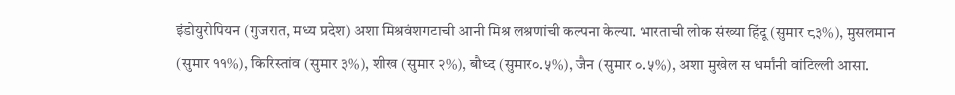इंडोयुरोपियन (गुजरात, मध्य प्रदेश) अशा मिश्रवंशगटाची आनी मिश्र लश्रणांची कल्पना केल्या. भारताची लोक संख्या हिंदू (सुमार ८३%), मुसलमान (सुमार ११%), किरिस्तांव (सुमार ३%), शीख (सुमार २%), बौध्द (सुमार०.५%), जैन (सुमार ०.५%), अशा मुखेल स धर्मांनी वांटिल्ली आसा.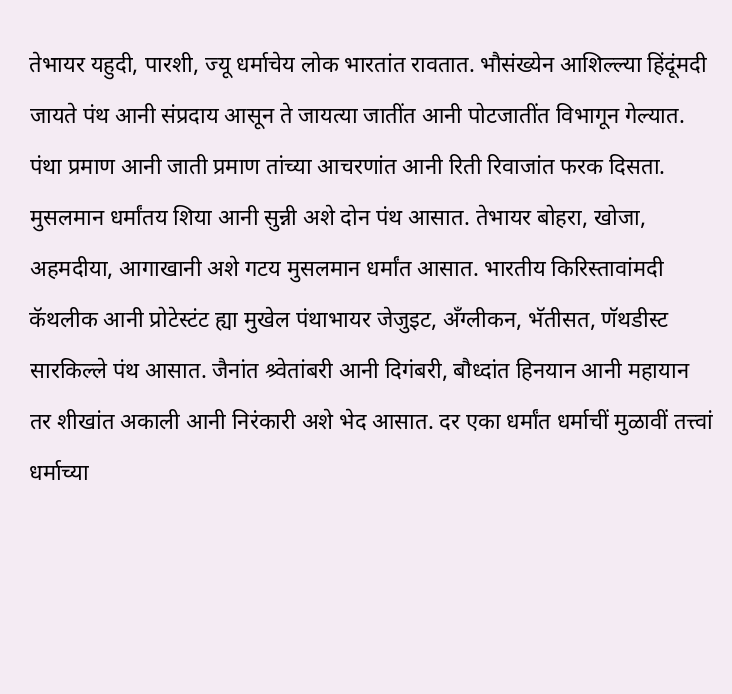तेभायर यहुदी, पारशी, ज्यू धर्माचेय लोक भारतांत रावतात. भौसंख्येन आशिल्ल्या हिंदूंमदी जायते पंथ आनी संप्रदाय आसून ते जायत्या जातींत आनी पोटजातींत विभागून गेल्यात. पंथा प्रमाण आनी जाती प्रमाण तांच्या आचरणांत आनी रिती रिवाजांत फरक दिसता. मुसलमान धर्मांतय शिया आनी सुन्नी अशे दोन पंथ आसात. तेभायर बोहरा, खोजा, अहमदीया, आगाखानी अशे गटय मुसलमान धर्मांत आसात. भारतीय किरिस्तावांमदी कॅथलीक आनी प्रोटेस्टंट ह्या मुखेल पंथाभायर जेजुइट, अँग्लीकन, भॅतीसत, णॅथडीस्ट सारकिल्ले पंथ आसात. जैनांत श्र्वेतांबरी आनी दिगंबरी, बौध्दांत हिनयान आनी महायान तर शीखांत अकाली आनी निरंकारी अशे भेद आसात. दर एका धर्मांत धर्माचीं मुळावीं तत्त्वां धर्माच्या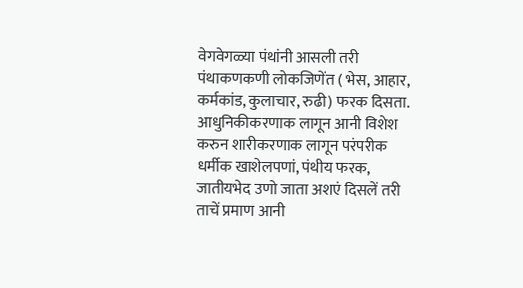वेगवेगळ्या पंथांनी आसली तरी पंथाकणकणी लोकजिणेंत ( भेस, आहार, कर्मकांड, कुलाचार, रुढी) फरक दिसता.
आधुनिकीकरणाक लागून आनी विशेश करुन शारीकरणाक लागून परंपरीक धर्मीक खाशेलपणां, पंथीय फरक, जातीयभेद उणो जाता अशएं दिसलें तरी ताचें प्रमाण आनी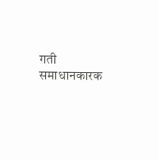गती समाधानकारक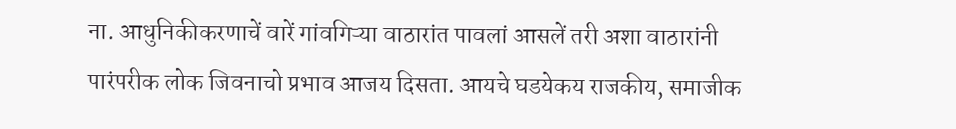ना. आधुनिकीकरणाचें वारें गांवगिऱ्या वाठारांत पावलां आसलें तरी अशा वाठारांनी पारंपरीक लोक जिवनाचो प्रभाव आजय दिसता. आयचे घडयेकय राजकीय, समाजीक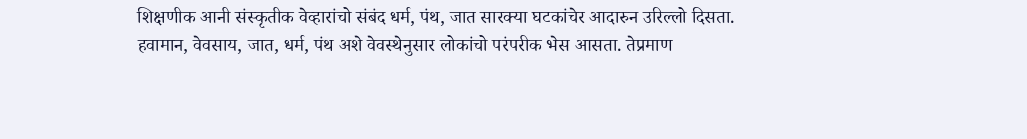शिक्षणीक आनी संस्कृतीक वेव्हारांचो संबंद धर्म, पंथ, जात सारक्या घटकांचेर आदारुन उरिल्लो दिसता.
हवामान, वेवसाय, जात, धर्म, पंथ अशे वेवस्थेनुसार लोकांचो परंपरीक भेस आसता. तेप्रमाण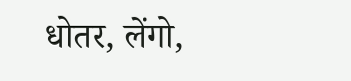धोतर, लेंगो,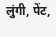लुंगी, पेंट,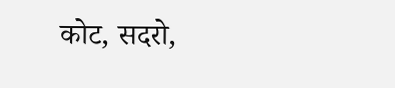कोट, सदरो,